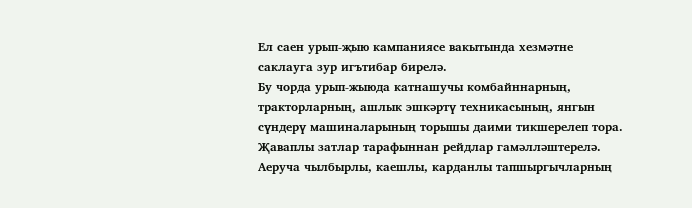Ел саен урып-җыю кампаниясе вакытында хезмәтне саклауга зур игътибар бирелә.
Бу чорда урып-жыюда катнашучы комбайннарның, тракторларның, ашлык эшкәртү техникасының, янгын сүндерү машиналарының торышы даими тикшерелеп тора. Җаваплы затлар тарафыннан рейдлар гамәлләштерелә.
Аеруча чылбырлы, каешлы, карданлы тапшыргычларның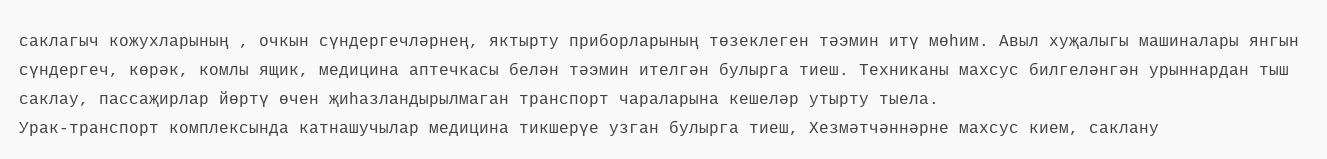саклагыч кожухларының , очкын сүндергечләрнең, яктырту приборларының төзеклеген тәэмин итү мөһим. Авыл хуҗалыгы машиналары янгын сүндергеч, көрәк, комлы ящик, медицина аптечкасы белән тәэмин ителгән булырга тиеш. Техниканы махсус билгеләнгән урыннардан тыш саклау, пассаҗирлар йөртү өчен җиһазландырылмаган транспорт чараларына кешеләр утырту тыела.
Урак-транспорт комплексында катнашучылар медицина тикшерүе узган булырга тиеш, Хезмәтчәннәрне махсус кием, саклану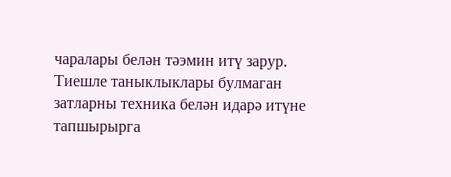чаралары белән тәэмин итү зарур. Тиешле таныклыклары булмаган затларны техника белән идарә итүне тапшырырга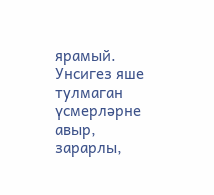ярамый. Унсигез яше тулмаган үсмерләрне авыр, зарарлы,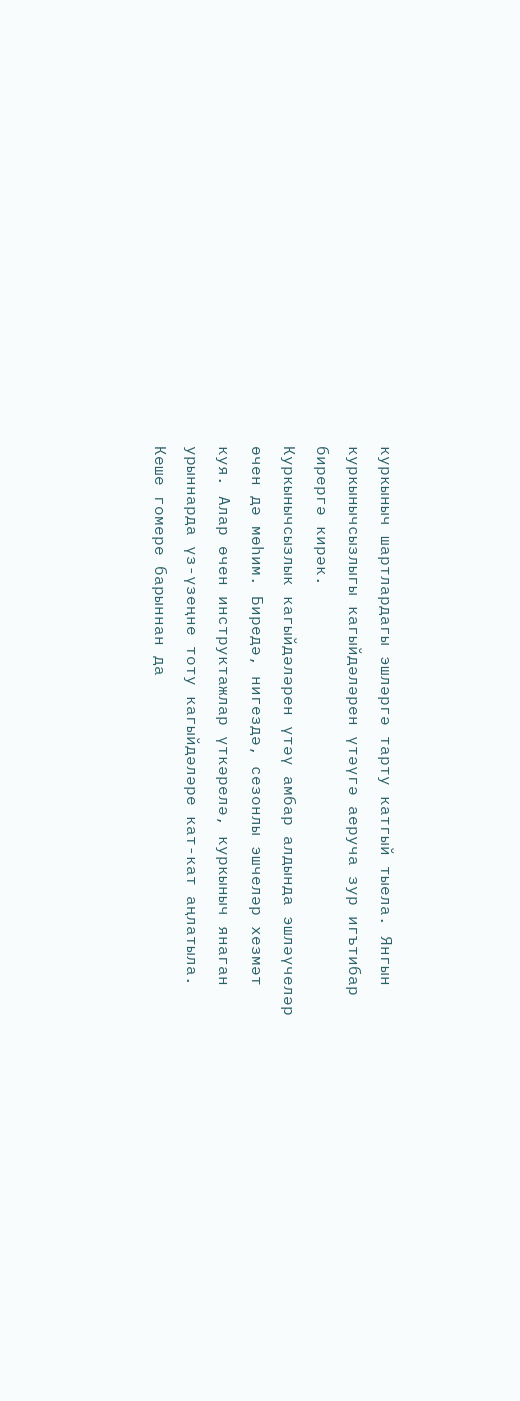куркыныч шартлардагы эшләргә тарту катгый тыела. Янгын куркынычсызлыгы кагыйдәләрен үтәүгә аеруча зур игътибар бирергә кирәк.
Куркынычсызлык кагыйдәләрен үтәү амбар алдында эшләүчеләр өчен дә мөһим. Биредә, нигездә, сезонлы эшчеләр хезмәт куя. Алар өчен инструктажлар үткәрелә, куркыныч янаган урыннарда үз-үзеңне тоту кагыйдәләре кат-кат аңлатыла.
Кеше гомере барыннан да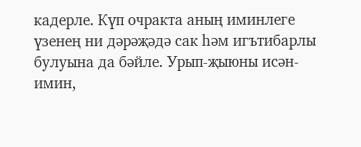кадерле. Күп очракта аның иминлеге үзенең ни дәрәҗәдә сак һәм игътибарлы булуына да бәйле. Урып-җыюны исән-имин,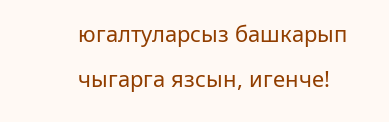югалтуларсыз башкарып чыгарга язсын, игенче!